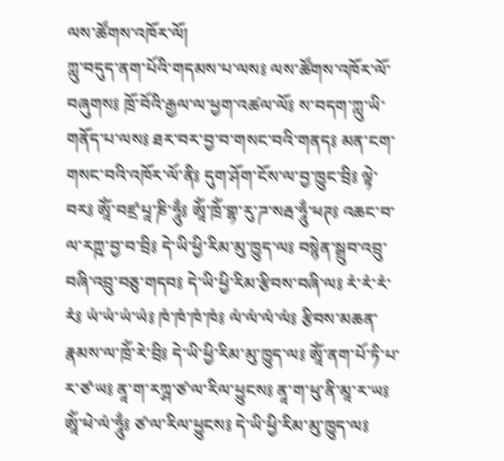ལས་ཚོགས་འཁོར་ལོ།
ཀླུ་བདུད་ནག་པོའི་གདམས་པ་ལས༔ ལས་ཚོགས་འཁོར་ལོ་བཞུགས༔ ཁྲོ་བོའི་རྒྱལ་ལ་ཕྱག་འཚལ་ལོ༔ ས་བདག་ཀླུ་ཡི་གནོད་པ་ལས༔ ཐར་བར་བྱ་བ་གསང་བའི་གནད༔ མན་ངག་གསང་བའི་འཁོར་ལོ་ནི༔ དུག་ཤོག་ངོས་ལ་བྱ་ཁྱུང་བྲི༔ ལྟེ་བར༔ ཨཱོཾ་བཛྲ་པཱ་ཎི་ཧཱུྃ༔ ཨཱོཾ་ཁྲོཾ་གྷ་རུ་ཌ་སརྦ་ཧཱུྃ་ཕཊ༔ འཆང་བ་ལ་རཀྵ་བྱ་བ་བྲི༔ དེ་ཡི་ཕྱི་རིམ་མུ་ཁྱུད་ལ༔ བསྙེན་སྒྲུབ་འབྲུ་བཞི་འབྲུ་བཅུ་གདབ༔ དེ་ཡི་ཕྱི་རིམ་རྩིབས་བཞི་ལ༔ རཾ་རཾ་རཾ་རཾ༔ ཡཾ་ཡཾ་ཡཾ་ཡཾ༔ ཁཾ་ཁཾ་ཁཾ་ཁཾ༔ ལཾ་ལཾ་ལཾ་ལཾ༔ རྩིབས་མཆན་རྣམས་ལ་ཁྲོཾ་རེ་བྲི༔ དེ་ཡི་ཕྱི་རིམ་མུ་ཁྱུད་ལ༔ ཨཱོཾ་ནག་པོ་ཏི་པ་ར་ཙ་ཡ༔ ནཱ་ག་རཀྴ་ཙ་ལ་རིལ་ཕྱུངས༔ ནཱ་ག་ཕུ་ནི་མཱ་ར་ཡ༔ ཨཱོཾ་ཕེ་ལཾ་ཧཱུྃ༔ ཙ་ལ་རིལ་ཕྱུངས༔ དེ་ཡི་ཕྱི་རིམ་མུ་ཁྱུད་ལ༔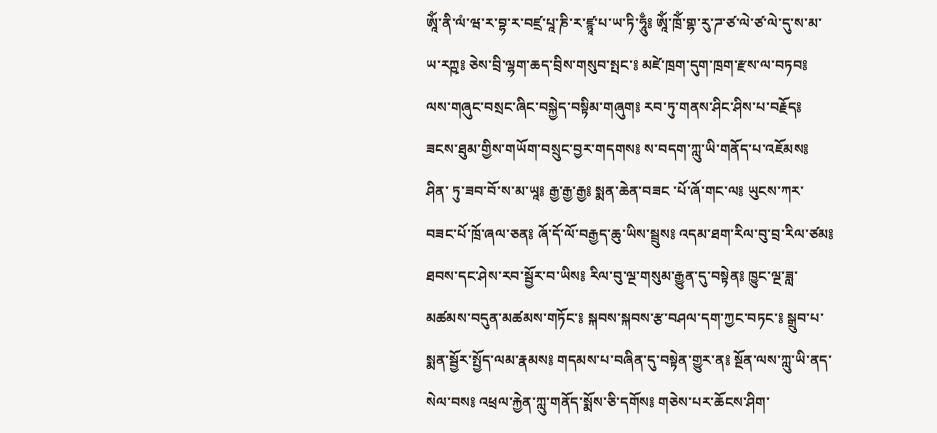ཨཱོཾ་ནི་ལཾ་ཝ་ར་བྷ་ར་བཛྲ་པཱ་ཎི་ར་ཛྙཱ་པ་ཡ་ཏི་ཧཱུྃ༔ ཨཱོཾ་ཁྲོཾ་གྷ་རུ་ཌ་ཙ་ལེ་ཙ་ལེ་དུ་ས་མ་ཡ་རཀྵ༔ ཅེས་བྲི་ལྷག་ཆད་བྲིས་གསུབ་སྤང་༔ མཛེ་ཁྲག་དུག་ཁྲག་རྫས་ལ་བཏབ༔ ལས་གཞུང་བསྲང་ཞིང་བསྐྱེད་བསྟིམ་གཞུག༔ རབ་ཏུ་གནས་ཤིང་ཤིས་པ་བརྗོད༔ ཟངས་ཐུམ་གྱིས་གཡོག་བསྲུང་བྱར་གདགས༔ ས་བདག་ཀླུ་ཡི་གནོད་པ་འཇོམས༔ ཤིན་ ཏུ་ཟབ་བོ་ས་མ་ཡཱ༔ རྒྱ་རྒྱ་རྒྱ༔ སྨན་ཆེན་བཟང ་པོ་ཞོ་གང་ལ༔ ཡུངས་ཀར་བཟང་པོ་ཁྲོ་ཞལ་ཅན༔ ཞོ་དོ་ལོ་བརྒྱད་ཆུ་ཡིས་སྦྲུས༔ འདམ་ཐག་རིལ་བུ་བྲ་རིལ་ཙམ༔ ཐབས་དང་ཤེས་རབ་སྦྱོར་བ་ཡིས༔ རིལ་བུ་ལྔ་གསུམ་རྒྱུན་དུ་བསྟེན༔ ཁྱུང་ལྔ་ཟླ་མཚམས་བདུན་མཚམས་གཏོང་༔ སྐབས་སྐབས་རྩ་བཤལ་དག་ཀྱང་བཏང་༔ སྒྲུབ་པ་སྨན་སྦྱོར་སྤྱོད་ལམ་རྣམས༔ གདམས་པ་བཞིན་དུ་བསྟེན་གྱུར་ན༔ སྔོན་ལས་ཀླུ་ཡི་ནད་སེལ་བས༔ འཕྲལ་རྐྱེན་ཀླུ་གནོད་སྨོས་ཅི་དགོས༔ གཅེས་པར་ཆོངས་ཤིག་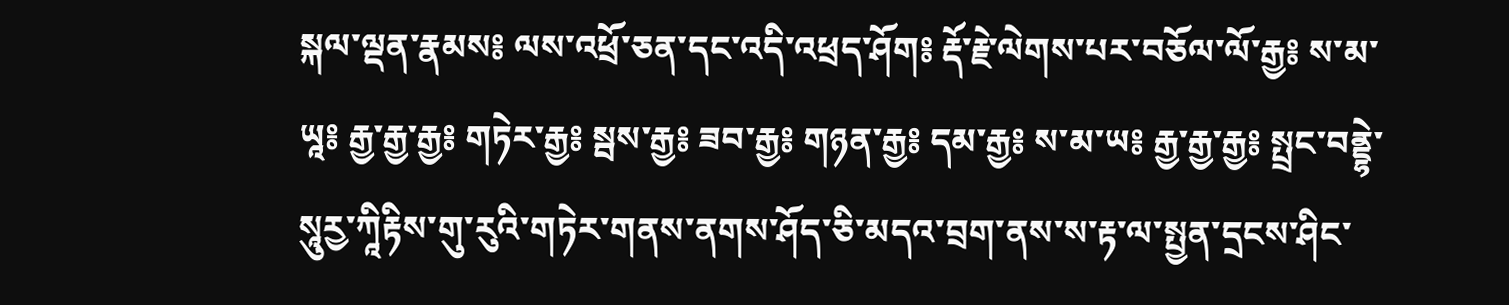སྐལ་ལྡན་རྣམས༔ ལས་འཕྲོ་ཅན་དང་འདི་འཕྲད་ཤོག༔ རྡོ་རྗེ་ལེགས་པར་བཅོལ་ལོ་རྒྱ༔ ས་མ་ཡཱ༔ རྒྱ་རྒྱ་རྒྱ༔ གཏེར་རྒྱ༔ སྦས་རྒྱ༔ ཟབ་རྒྱ༔ གཉན་རྒྱ༔ དམ་རྒྱ༔ ས་མ་ཡ༔ རྒྱ་རྒྱ་རྒྱ༔ སྤྲང་བནྡྷེ་སཱུརྱ་ཀཱིརྟིས་གུ་རུའི་གཏེར་གནས་ནགས་ཤོད་ཅི་མདའ་བྲག་ནས་ས་རྟ་ལ་སྤྱན་དྲངས་ཤིང་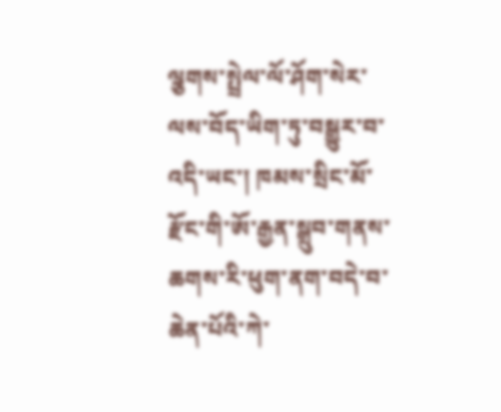ལྕགས་སྤྲེལ་ལོ་ཤོག་སེར་ལས་བོད་ཡིག་ཏུ་བསྒྱུར་བ་འདི་ཡང་། ཁམས་སྲིང་མོ་རྫོང་གི་ཨོ་རྒྱན་སྒྲུབ་གནས་ཆགས་རི་ཕུག་ནག་བདེ་བ་ཆེན་པོའི་ཀེ་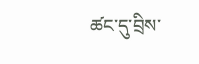ཚང་དུ་བྲིས་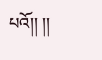པའོ།། །།